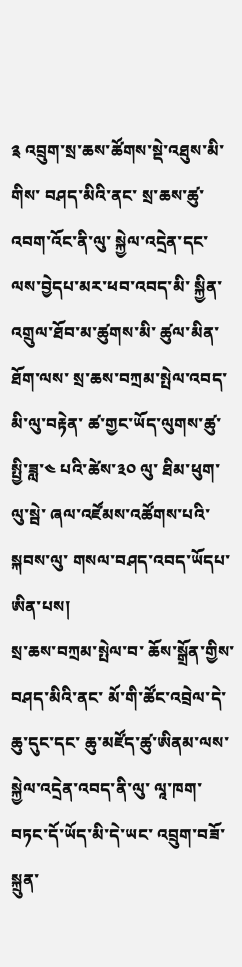༉ འབྲུག་སྲ་ཆས་ཚོགས་སྡེ་འཐུས་མི་གིས་ བཤད་མིའི་ནང་ སྲ་ཆས་ཚུ་འབག་འོང་ནི་ལུ་ སྐྱེལ་འདྲེན་དང་ ལས་བྱེདཔ་མར་ཕབ་འབད་མི་ སྐྱིན་འགྲུལ་ཐོབ་མ་ཚུགས་མི་ ཚུལ་མིན་ཐོག་ལས་ སྲ་ཆས་བཀྲམ་སྤེལ་འབད་མི་ལུ་བརྟེན་ ཚ་གྱང་ཡོད་ལུགས་ཚུ་ སྤྱི་ཟླ་༤ པའི་ཚེས་༣༠ ལུ་ ཐིམ་ཕུག་ལུ་སྦེ་ ཞལ་འཛོམས་འཚོགས་པའི་སྐབས་ལུ་ གསལ་བཤད་འབད་ཡོདཔ་ཨིན་པས།
སྲ་ཆས་བཀྲམ་སྤེལ་བ་ ཆོས་སྒྲོན་གྱིས་ བཤད་མིའི་ནང་ མོ་གི་ཚོང་འབྲེལ་དེ་ ཆུ་དུང་དང་ ཆུ་མཛོད་ཚུ་ཨིནམ་ལས་ སྐྱེལ་འདྲེན་འབད་ནི་ལུ་ ལཱ་ཁག་བཏང་དོ་ཡོད་མི་དེ་ཡང་ འབྲུག་བཟོ་སྐྲུན་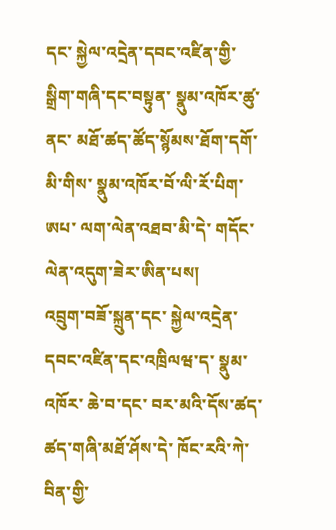དང་ སྐྱེལ་འདྲེན་དབང་འཛིན་གྱི་ སྒྲིག་གཞི་དང་བསྟུན་ སྣུམ་འཁོར་ཚུ་ནང་ མཐོ་ཚད་ཚོད་སྙོམས་ཐོག་དགོ་མི་གིས་ སྣུམ་འཁོར་བོ་ལི་རོ་པིག་ཨཔ་ ལག་ལེན་འཐབ་མི་དེ་ གདོང་ལེན་འདུག་ཟེར་ཨིན་པས།
འབྲུག་བཟོ་སྐྲུན་དང་ སྐྱེལ་འདྲེན་དབང་འཛིན་དང་འཁྲིལཝ་ད་ སྣུམ་འཁོར་ ཆེ་བ་དང་ བར་མའི་དོས་ཚད་ ཚད་གཞི་མཐོ་ཤོས་དེ་ ཁོང་རའི་ཀེ་བིན་གྱི་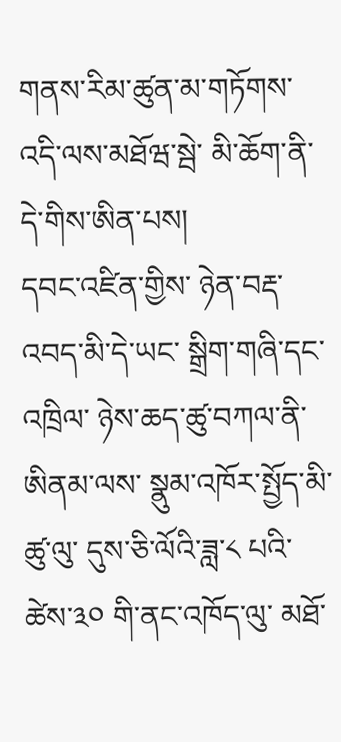གནས་རིམ་ཚུན་མ་གཏོགས་ འདི་ལས་མཐོཝ་སྦེ་ མི་ཆོག་ནི་དེ་གིས་ཨིན་པས།
དབང་འཛིན་གྱིས་ ཉེན་བརྡ་འབད་མི་དེ་ཡང་ སྒྲིག་གཞི་དང་འཁྲིལ་ ཉེས་ཆད་ཚུ་བཀལ་ནི་ཨིནམ་ལས་ སྣུམ་འཁོར་སྤྱོད་མི་ཚུ་ལུ་ དུས་ཅི་ལོའི་ཟླ་༨ པའི་ཚེས་༣༠ གི་ནང་འཁོད་ལུ་ མཐོ་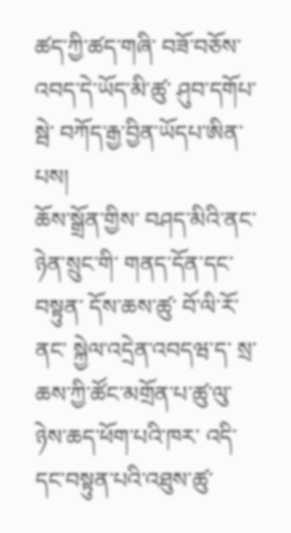ཚད་ཀྱི་ཚད་གཞི་ བཟོ་བཅོས་འབད་དེ་ཡོད་མི་ཚུ་ ཤུབ་དགོཔ་སྦེ་ བཀོད་རྒྱ་བྱིན་ཡོདཔ་ཨིན་པས།
ཆོས་སྒྲོན་གྱིས་ བཤད་མིའི་ནང་ ཉེན་སྲུང་གི་ གནད་དོན་དང་བསྟུན་ དོས་ཆས་ཚུ་ བོ་ལི་རོ་ནང་ སྐྱེལ་འདྲེན་འབདཝ་ད་ སྲ་ཆས་ཀྱི་ཚོང་མགྲོན་པ་ཚུ་ལུ་ ཉེས་ཆད་ཕོག་པའི་ཁར་ འདི་དང་བསྟུན་པའི་འཐུས་ཚུ་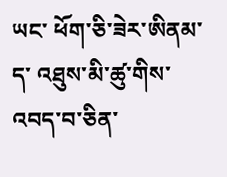ཡང་ ཕོག་ཅི་ཟེར་ཨིནམ་ད་ འཐུས་མི་ཚུ་གིས་ འབད་བ་ཅིན་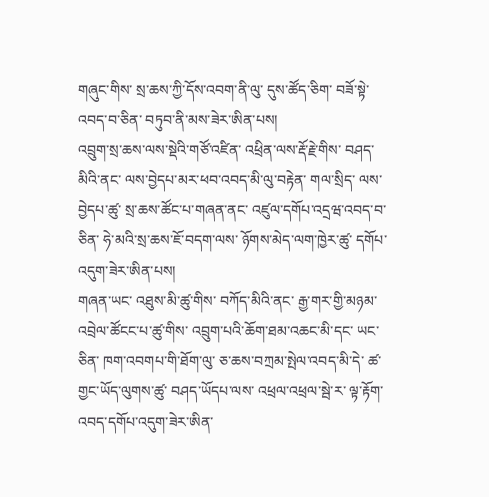གཞུང་གིས་ སྲ་ཆས་ཀྱི་དོས་འབག་ནི་ལུ་ དུས་ཚོད་ཅིག་ བཟོ་སྟེ་འབད་བ་ཅིན་ བཏུབ་ནི་མས་ཟེར་ཨིན་པས།
འབྲུག་སྲ་ཆས་ལས་སྡེའི་གཙོ་འཛིན་ འཕྲིན་ལས་རྡོ་རྗེ་གིས་ བཤད་མིའི་ནང་ ལས་བྱེདཔ་མར་ཕབ་འབད་མི་ལུ་བརྟེན་ གལ་སྲིད་ ལས་བྱེདཔ་ཚུ་ སྲ་ཆས་ཚོང་པ་གཞན་ནང་ འཛུལ་དགོཔ་འདྲཝ་འབད་བ་ཅིན་ ཧེ་མའི་སྲ་ཆས་ཇོ་བདག་ལས་ ཉོགས་མེད་ལག་ཁྱེར་ཚུ་ དགོཔ་འདུག་ཟེར་ཨིན་པས།
གཞན་ཡང་ འཐུས་མི་ཚུ་གིས་ བཀོད་མིའི་ནང་ རྒྱ་གར་གྱི་མཉམ་འབྲེལ་ཚོངང་པ་ཚུ་གིས་ འབྲུག་པའི་ཆོག་ཐམ་འཆང་མི་དང་ ཡང་ཅིན་ ཁག་འབགཔ་གི་ཐོག་ལུ་ ཅ་ཆས་བཀྲམ་སྤེལ་འབད་མི་དེ་ ཚ་གྱང་ཡོད་ལུགས་ཚུ་ བཤད་ཡོདཔ་ལས་ འཕྲལ་འཕྲལ་སྦེ་ར་ ལྟ་རྟོག་འབད་དགོཔ་འདུག་ཟེར་ཨིན་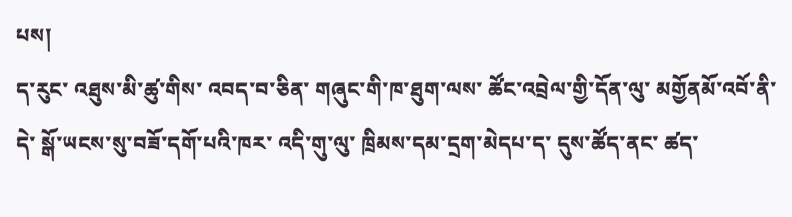པས།
ད་རུང་ འཐུས་མི་ཚུ་གིས་ འབད་བ་ཅིན་ གཞུང་གི་ཁ་ཐུག་ལས་ ཚོང་འབྲེལ་གྱི་དོན་ལུ་ མགྱོནམོ་འབོ་ནི་དེ་ སྒོ་ཡངས་སུ་བཟོ་དགོ་པའི་ཁར་ འདི་གུ་ལུ་ ཁྲིམས་དམ་དྲག་མེདཔ་ད་ དུས་ཚོད་ནང་ ཚད་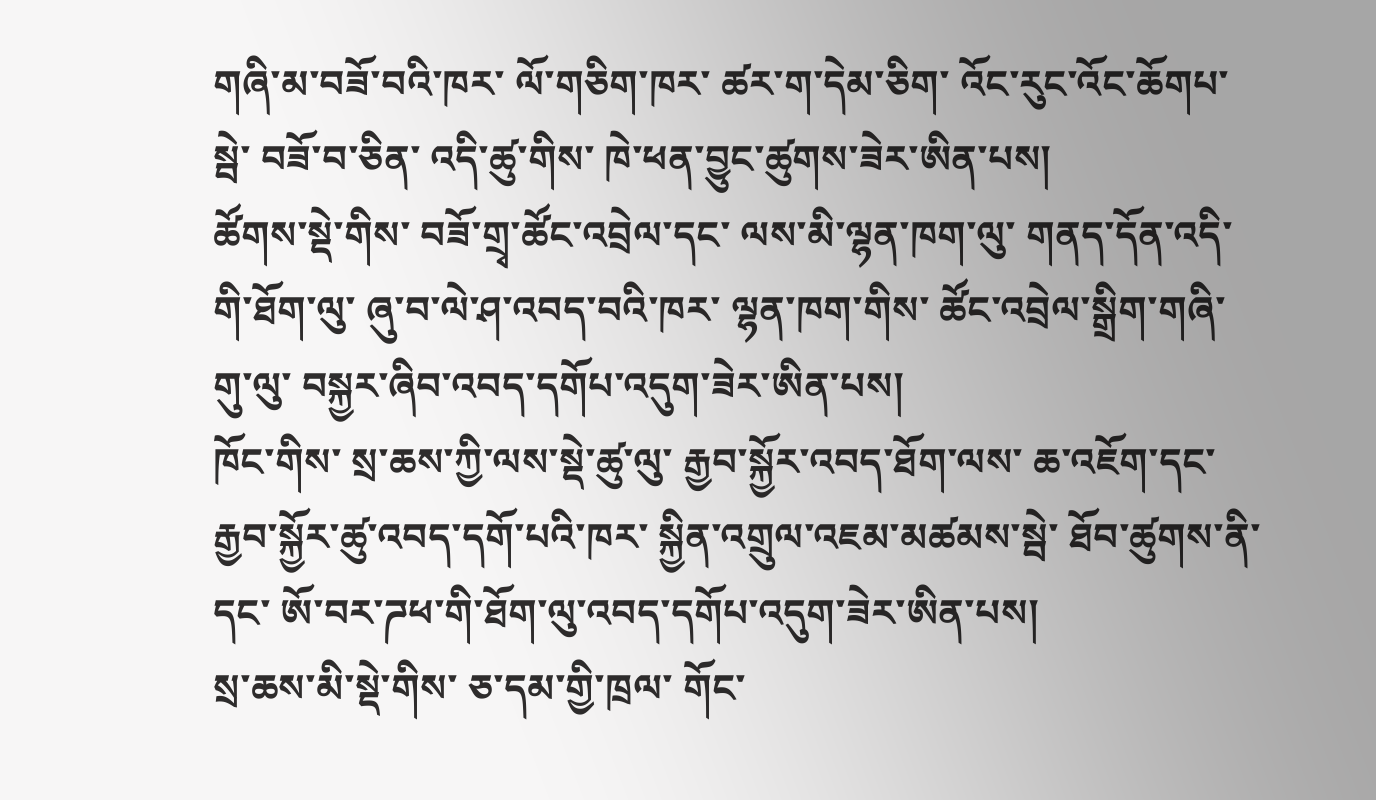གཞི་མ་བཟོ་བའི་ཁར་ ལོ་གཅིག་ཁར་ ཚར་ག་དེམ་ཅིག་ འོང་རུང་འོང་ཆོགཔ་སྦེ་ བཟོ་བ་ཅིན་ འདི་ཚུ་གིས་ ཁེ་ཕན་བྱུང་ཚུགས་ཟེར་ཨིན་པས།
ཚོགས་སྡེ་གིས་ བཟོ་གྲྭ་ཚོང་འབྲེལ་དང་ ལས་མི་ལྷན་ཁག་ལུ་ གནད་དོན་འདི་གི་ཐོག་ལུ་ ཞུ་བ་ལེ་ཤ་འབད་བའི་ཁར་ ལྷན་ཁག་གིས་ ཚོང་འབྲེལ་སྒྲིག་གཞི་གུ་ལུ་ བསྐྱར་ཞིབ་འབད་དགོཔ་འདུག་ཟེར་ཨིན་པས།
ཁོང་གིས་ སྲ་ཆས་ཀྱི་ལས་སྡེ་ཚུ་ལུ་ རྒྱབ་སྐྱོར་འབད་ཐོག་ལས་ ཆ་འཇོག་དང་ རྒྱབ་སྐྱོར་ཚུ་འབད་དགོ་པའི་ཁར་ སྐྱིན་འགྲུལ་འཇམ་མཚམས་སྦེ་ ཐོབ་ཚུགས་ནི་དང་ ཨོ་བར་ཌཕ་གི་ཐོག་ལུ་འབད་དགོཔ་འདུག་ཟེར་ཨིན་པས།
སྲ་ཆས་མི་སྡེ་གིས་ ཅ་དམ་གྱི་ཁྲལ་ གོང་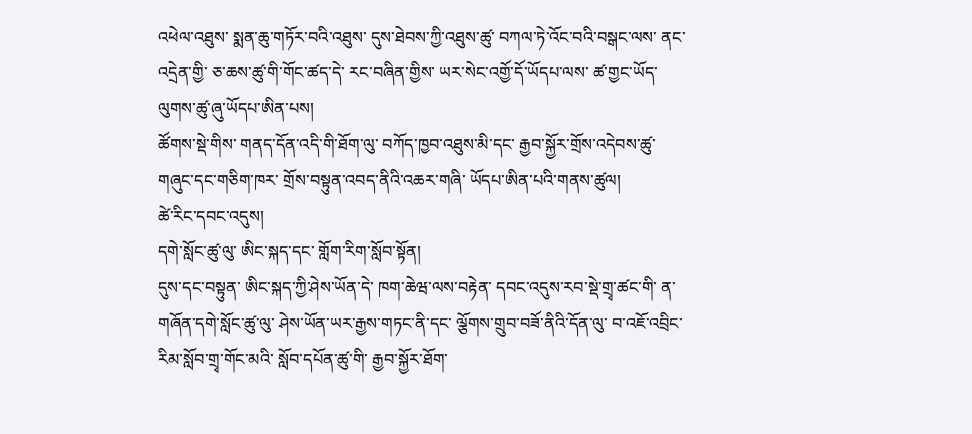འཕེལ་འཐུས་ སྨན་ཆུ་གཏོར་བའི་འཐུས་ དུས་ཐེབས་ཀྱི་འཐུས་ཚུ་ བཀལ་ཏེ་འོང་བའི་བསྒང་ལས་ ནང་འདྲེན་གྱི་ ཅ་ཆས་ཚུ་གི་གོང་ཚད་དེ་ རང་བཞིན་གྱིས་ ཡར་སེང་འགྱོ་དོ་ཡོདཔ་ལས་ ཚ་གྱང་ཡོད་ལུགས་ཚུ་ཞུ་ཡོདཔ་ཨིན་པས།
ཚོགས་སྡེ་གིས་ གནད་དོན་འདི་གི་ཐོག་ལུ་ བཀོད་ཁྱབ་འཐུས་མི་དང་ རྒྱབ་སྐྱོར་གྲོས་འདེབས་ཚུ་ གཞུང་དང་གཅིག་ཁར་ གྲོས་བསྟུན་འབད་ནིའི་འཆར་གཞི་ ཡོདཔ་ཨིན་པའི་གནས་ཚུལ།
ཚེ་རིང་དབང་འདུས།
དགེ་སློང་ཚུ་ལུ་ ཨིང་སྐད་དང་ གློག་རིག་སློབ་སྟོན།
དུས་དང་བསྟུན་ ཨིང་སྐད་ཀྱི་ཤེས་ཡོན་དེ་ ཁག་ཆེཝ་ལས་བརྟེན་ དབང་འདུས་རབ་སྡེ་གྲྭ་ཚང་གི་ ན་གཞོན་དགེ་སློང་ཚུ་ལུ་ ཤེས་ཡོན་ཡར་རྒྱས་གཏང་ནི་དང་ ལྕོགས་གྲུབ་བཟོ་ནིའི་དོན་ལུ་ བ་འཇོ་འབྲིང་རིམ་སློབ་གྲྭ་གོང་མའི་ སློབ་དཔོན་ཚུ་གི་ རྒྱབ་སྐྱོར་ཐོག་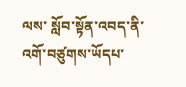ལས་ སློབ་སྟོན་འབད་ནི་ འགོ་བཙུགས་ཡོདཔ་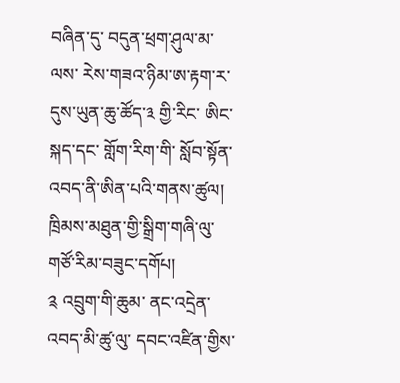བཞིན་དུ་ བདུན་ཕྲག་ཤུལ་མ་ལས་ རེས་གཟའ་ཉིམ་ཨ་རྟག་ར་ དུས་ཡུན་ཆུ་ཚོད་༣ གྱི་རིང་ ཨིང་སྐད་དང་ གློག་རིག་གི་ སློབ་སྟོན་འབད་ནི་ཨིན་པའི་གནས་ཚུལ།
ཁྲིམས་མཐུན་གྱི་སྒྲིག་གཞི་ལུ་ གཙོ་རིམ་བཟུང་དགོཔ།
༉ འབྲུག་གི་ཆུམ་ ནང་འདྲེན་འབད་མི་ཚུ་ལུ་ དབང་འཛིན་གྱིས་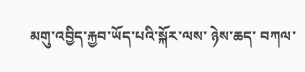མགུ་འབྱིད་རྐྱབ་ཡོད་པའི་སྐོར་ལས་ ཉེས་ཆད་ བཀལ་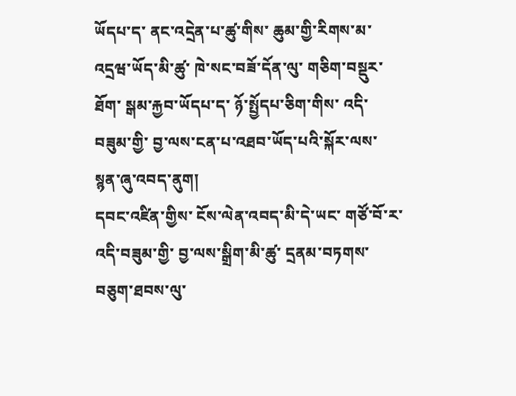ཡོདཔ་ད་ ནང་འདྲེན་པ་ཚུ་གིས་ ཆུམ་གྱི་རིགས་མ་འདྲཝ་ཡོད་མི་ཚུ་ ཁེ་སང་བཟོ་དོན་ལུ་ གཅིག་བསྡུར་ཐོག་ སྒམ་རྐྱབ་ཡོདཔ་ད་ ཉོ་སྤྱོདཔ་ཅིག་གིས་ འདི་བཟུམ་གྱི་ བྱ་ལས་ངན་པ་འཐབ་ཡོད་པའི་སྐོར་ལས་ སྙན་ཞུ་འབད་ནུག།
དབང་འཛིན་གྱིས་ ངོས་ལེན་འབད་མི་དེ་ཡང་ གཙོ་བོ་ར་ འདི་བཟུམ་གྱི་ བྱ་ལས་སྒྲིག་མི་ཚུ་ དྲནམ་བཏགས་བཅུག་ཐབས་ལུ་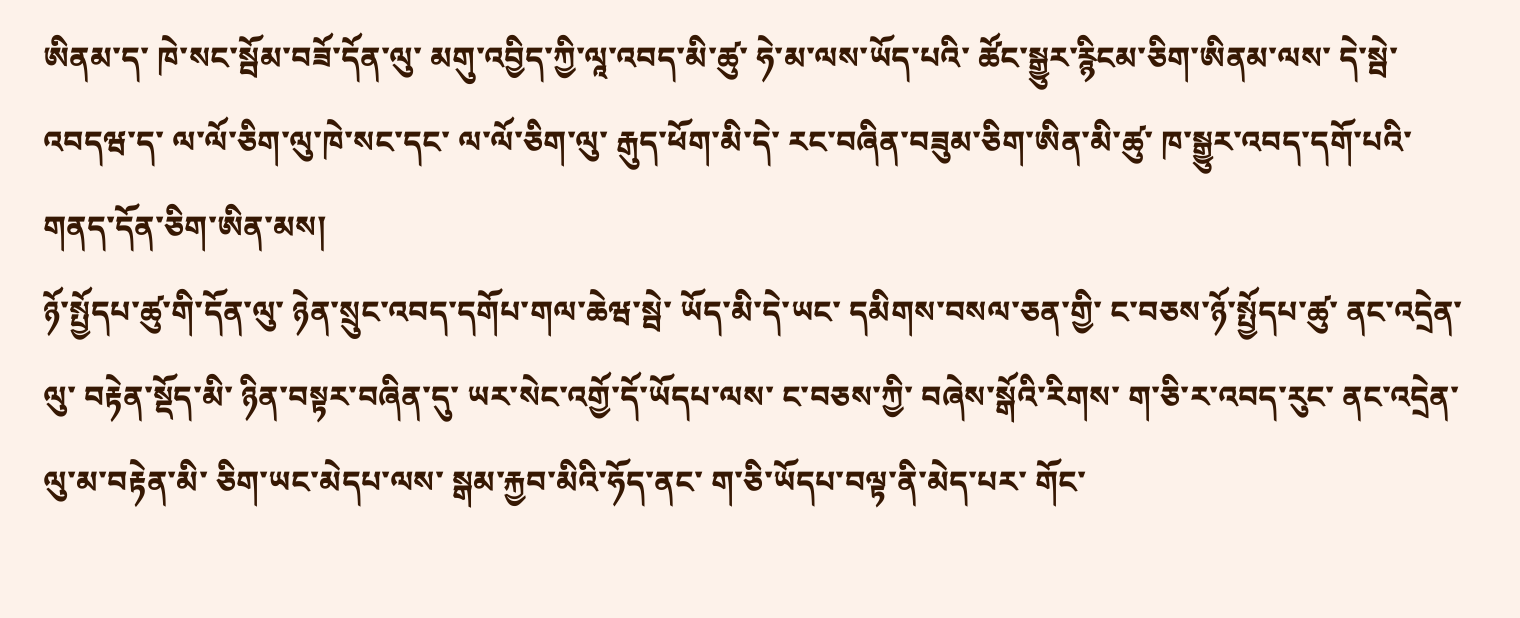ཨིནམ་ད་ ཁེ་སང་སྦོམ་བཟོ་དོན་ལུ་ མགུ་འབྱིད་ཀྱི་ལཱ་འབད་མི་ཚུ་ ཧེ་མ་ལས་ཡོད་པའི་ ཚོང་སྒྱུར་རྙིངམ་ཅིག་ཨིནམ་ལས་ དེ་སྦེ་འབདཝ་ད་ ལ་ལོ་ཅིག་ལུ་ཁེ་སང་དང་ ལ་ལོ་ཅིག་ལུ་ རྒུད་ཕོག་མི་དེ་ རང་བཞིན་བཟུམ་ཅིག་ཨིན་མི་ཚུ་ ཁ་སྒྱུར་འབད་དགོ་པའི་ གནད་དོན་ཅིག་ཨིན་མས།
ཉོ་སྤྱོདཔ་ཚུ་གི་དོན་ལུ་ ཉེན་སྲུང་འབད་དགོཔ་གལ་ཆེཝ་སྦེ་ ཡོད་མི་དེ་ཡང་ དམིགས་བསལ་ཅན་གྱི་ ང་བཅས་ཉོ་སྤྱོདཔ་ཚུ་ ནང་འདྲེན་ལུ་ བརྟེན་སྡོད་མི་ ཉིན་བསྟར་བཞིན་དུ་ ཡར་སེང་འགྱོ་དོ་ཡོདཔ་ལས་ ང་བཅས་ཀྱི་ བཞེས་སྒོའི་རིགས་ ག་ཅི་ར་འབད་རུང་ ནང་འདྲེན་ལུ་མ་བརྟེན་མི་ ཅིག་ཡང་མེདཔ་ལས་ སྒམ་རྐྱབ་མིའི་ཧོད་ནང་ ག་ཅི་ཡོདཔ་བལྟ་ནི་མེད་པར་ གོང་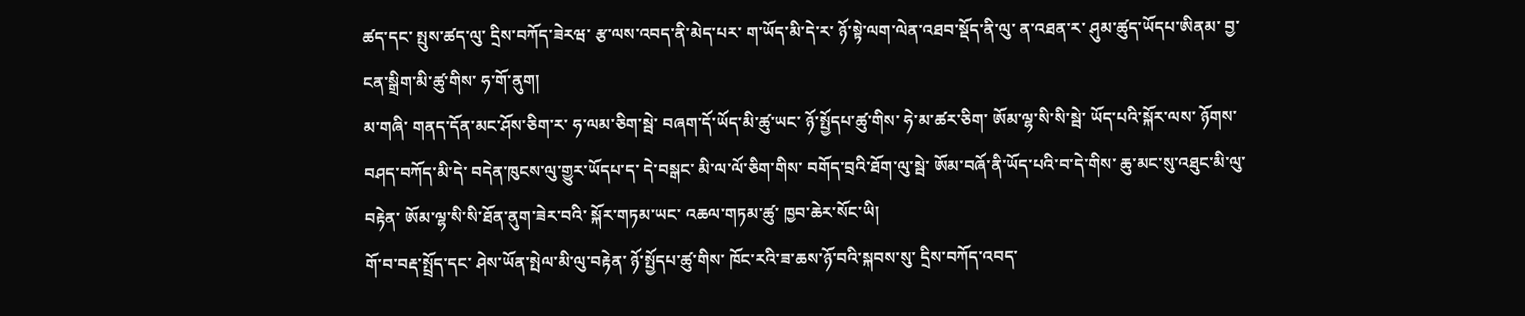ཚད་དང་ སྤུས་ཚད་ལུ་ དྲིས་བཀོད་ཟེརཝ་ རྩ་ལས་འབད་ནི་མེད་པར་ ག་ཡོད་མི་དེ་ར་ ཉོ་སྟེ་ལག་ལེན་འཐབ་སྡོད་ནི་ལུ་ ན་འཐན་ར་ ཤུམ་ཚུད་ཡོདཔ་ཨིནམ་ བྱ་ངན་སྒྲིག་མི་ཚུ་གིས་ ཧ་གོ་ནུག།
མ་གཞི་ གནད་དོན་མང་ཤོས་ཅིག་ར་ ཧ་ལམ་ཅིག་སྦེ་ བཞག་དོ་ཡོད་མི་ཚུ་ཡང་ ཉོ་སྤྱོདཔ་ཚུ་གིས་ ཧེ་མ་ཚར་ཅིག་ ཨོམ་ལྷ་སི་སི་སྦེ་ ཡོད་པའི་སྐོར་ལས་ ཉོགས་བཤད་བཀོད་མི་དེ་ བདེན་ཁུངས་ལུ་གྱུར་ཡོདཔ་ད་ དེ་བསྒང་ མི་ལ་ལོ་ཅིག་གིས་ བགོད་བྲའི་ཐོག་ལུ་སྦེ་ ཨོམ་བཞོ་ནི་ཡོད་པའི་བ་དེ་གིས་ ཆུ་མང་སུ་འཐུང་མི་ལུ་བརྟེན་ ཨོམ་ལྷ་སི་སི་ཐོན་ནུག་ཟེར་བའི་ སྐོར་གཏམ་ཡང་ འཆལ་གཏམ་ཚུ་ ཁྱབ་ཆེར་སོང་ཡི།
གོ་བ་བརྡ་སྤྲོད་དང་ ཤེས་ཡོན་སྤེལ་མི་ལུ་བརྟེན་ ཉོ་སྤྱོདཔ་ཚུ་གིས་ ཁོང་རའི་ཟ་ཆས་ཉོ་བའི་སྐབས་སུ་ དྲིས་བཀོད་འབད་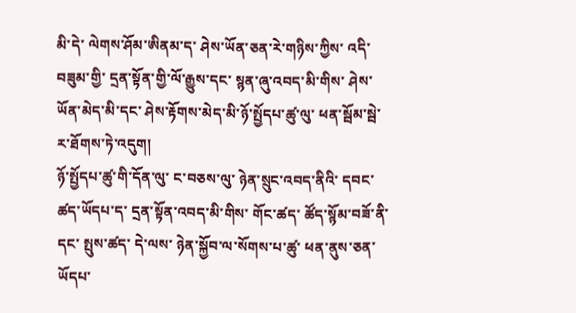མི་དེ་ ལེགས་ཤོམ་ཨིནམ་ད་ ཤེས་ཡོན་ཅན་རེ་གཉིས་ཀྱིས་ འདི་བཟུམ་གྱི་ དྲན་སྟོན་གྱི་ལོ་རྒྱུས་དང་ སྙན་ཞུ་འབད་མི་གིས་ ཤེས་ཡོན་མེད་མི་དང་ ཤེས་རྟོགས་མེད་མི་ཉོ་སྤྱོདཔ་ཚུ་ལུ་ ཕན་སྦོམ་སྦེ་ར་ཐོགས་ཏེ་འདུག།
ཉོ་སྤྱོདཔ་ཚུ་གི་དོན་ལུ་ ང་བཅས་ལུ་ ཉེན་སྲུང་འབད་ནིའི་ དབང་ཚད་ཡོདཔ་ད་ དྲན་སྟོན་འབད་མི་གིས་ གོང་ཚད་ ཚོད་སྙོམ་བཟོ་ནི་དང་ སྤུས་ཚད་ དེ་ལས་ ཉེན་སྐྱོབ་ལ་སོགས་པ་ཚུ་ ཕན་ནུས་ཅན་ཡོདཔ་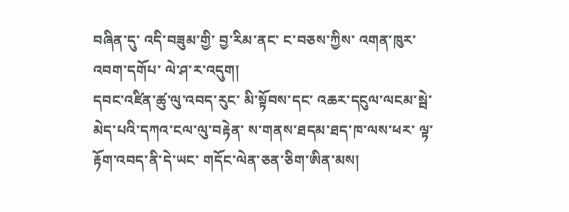བཞིན་དུ་ འདི་བཟུམ་གྱི་ བྱ་རིམ་ནང་ ང་བཅས་ཀྱིས་ འགན་ཁུར་འབག་དགོཔ་ ལེ་ཤ་ར་འདུག།
དབང་འཛིན་ཚུ་ལུ་འབད་རུང་ མི་སྟོབས་དང་ འཆར་དངུལ་ལངམ་སྦེ་ མེད་པའི་དཀའ་ངལ་ལུ་བརྟེན་ ས་གནས་ཐདམ་ཐད་ཁ་ལས་ཕར་ ལྟ་རྟོག་འབད་ནི་དེ་ཡང་ གདོང་ལེན་ཅན་ཅིག་ཨིན་མས།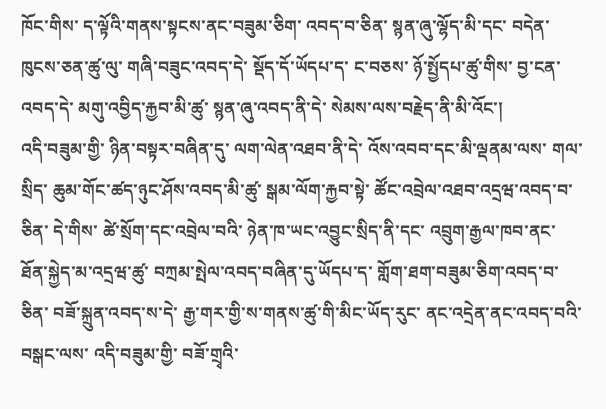ཁོང་གིས་ ད་ལྟོའི་གནས་སྟངས་ནང་བཟུམ་ཅིག་ འབད་བ་ཅིན་ སྙན་ཞུ་ལྷོད་མི་དང་ བདེན་ཁུངས་ཅན་ཚུ་ལུ་ གཞི་བཟུང་འབད་དེ་ སྡོད་དོ་ཡོདཔ་ད་ ང་བཅས་ ཉོ་སྤྱོདཔ་ཚུ་གིས་ བྱ་ངན་འབད་དེ་ མགུ་འབྱིད་རྐྱབ་མི་ཚུ་ སྙན་ཞུ་འབད་ནི་དེ་ སེམས་ལས་བརྗེད་ནི་མི་འོང་།
འདི་བཟུམ་གྱི་ ཉིན་བསྟར་བཞིན་དུ་ ལག་ལེན་འཐབ་ནི་དེ་ འོས་འབབ་དང་མི་ལྡནམ་ལས་ གལ་སྲིད་ ཆུམ་གོང་ཚད་ཉུང་ཤོས་འབད་མི་ཚུ་ སྒམ་ལོག་རྐྱབ་སྟེ་ ཚོང་འབྲེལ་འཐབ་འདྲཝ་འབད་བ་ཅིན་ དེ་གིས་ ཚེ་སྲོག་དང་འབྲེལ་བའི་ ཉེན་ཁ་ཡང་འབྱུང་སྲིད་ནི་དང་ འབྲུག་རྒྱལ་ཁབ་ནང་ ཐོན་སྐྱེད་མ་འདྲཝ་ཚུ་ བཀྲམ་སྤེལ་འབད་བཞིན་དུ་ཡོདཔ་ད་ གློག་ཐག་བཟུམ་ཅིག་འབད་བ་ཅིན་ བཟོ་སྐྲུན་འབད་ས་དེ་ རྒྱ་གར་གྱི་ས་གནས་ཚུ་གི་མིང་ཡོད་རུང་ ནང་འདྲེན་ནང་འབད་བའི་བསྒང་ལས་ འདི་བཟུམ་གྱི་ བཟོ་གྲྭའི་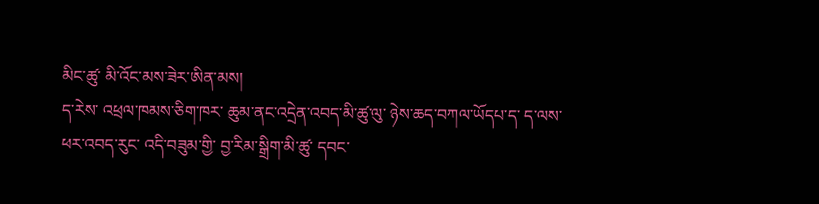མིང་ཚུ་ མི་འོང་མས་ཟེར་ཨིན་མས།
ད་རེས་ འཕྲལ་ཁམས་ཅིག་ཁར་ ཆུམ་ནང་འདྲེན་འབད་མི་ཚུ་ལུ་ ཉེས་ཆད་བཀལ་ཡོདཔ་ད་ ད་ལས་ཕར་འབད་རུང་ འདི་བཟུམ་གྱི་ བྱ་རིམ་སྒྲིག་མི་ཚུ་ དབང་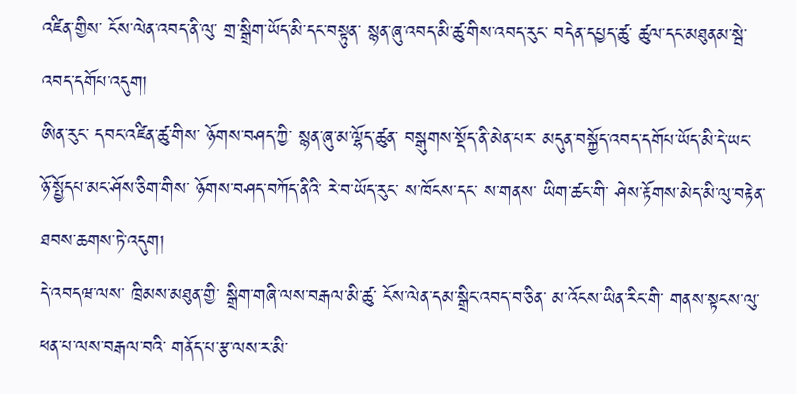འཛིན་གྱིས་ ངོས་ལེན་འབད་ནི་ལུ་ གྲ་སྒྲིག་ཡོད་མི་དང་བསྟུན་ སྙན་ཞུ་འབད་མི་ཚུ་གིས་འབད་རུང་ བདེན་དཔྱད་ཚུ་ ཚུལ་དང་མཐུནམ་སྦེ་ འབད་དགོཔ་འདུག།
ཨིན་རུང་ དབང་འཛིན་ཚུ་གིས་ ཉོགས་བཤད་ཀྱི་ སྙན་ཞུ་མ་ལྷོད་ཚུན་ བསྒུགས་སྡོད་ནི་མེན་པར་ མདུན་བསྐྱོད་འབད་དགོཔ་ཡོད་མི་དེ་ཡང་ ཉོ་སྤྱོདཔ་མང་ཤོས་ཅིག་གིས་ ཉོགས་བཤད་བཀོད་ནིའི་ རེ་བ་ཡོད་རུང་ ས་ཁོངས་དང་ ས་གནས་ ཡིག་ཚང་གི་ ཤེས་རྟོགས་མེད་མི་ལུ་བརྟེན་ ཐབས་ཆགས་ཏེ་འདུག།
དེ་འབདཝ་ལས་ ཁྲིམས་མཐུན་གྱི་ སྒྲིག་གཞི་ལས་བརྒལ་མི་ཚུ་ ངོས་ལེན་དམ་སྒྲིང་འབད་བ་ཅིན་ མ་འོངས་ཡིན་རིང་གི་ གནས་སྟངས་ལུ་ ཕན་པ་ལས་བརྒལ་བའི་ གནོད་པ་རྩ་ལས་ར་མི་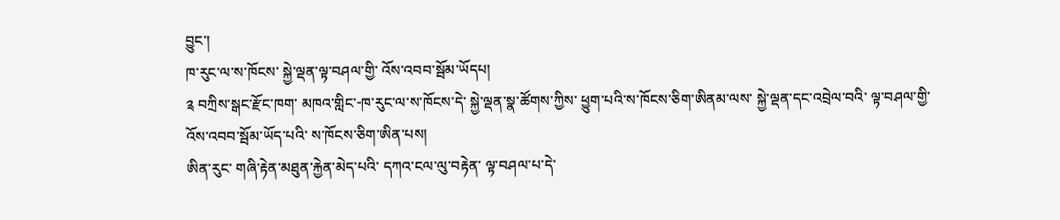བྱུང་།
ཁ་རུང་ལ་ས་ཁོངས་ སྐྱེ་ལྡན་ལྟ་བཤལ་གྱི་ འོས་འབབ་སྦོམ་ཡོདཔ།
༉ བཀྲིས་སྒང་རྫོང་ཁག་ མཁའ་གླིང་-ཁ་རུང་ལ་ས་ཁོངས་དེ་ སྐྱེ་ལྡན་སྣ་ཚོགས་ཀྱིས་ ཕྱུག་པའི་ས་ཁོངས་ཅིག་ཨིནམ་ལས་ སྐྱེ་ལྡན་དང་འབྲེལ་བའི་ ལྟ་བཤལ་གྱི་འོས་འབབ་སྦོམ་ཡོད་པའི་ ས་ཁོངས་ཅིག་ཨིན་པས།
ཨིན་རུང་ གཞི་རྟེན་མཐུན་རྐྱེན་མེད་པའི་ དཀའ་ངལ་ལུ་བརྟེན་ ལྟ་བཤལ་པ་དེ་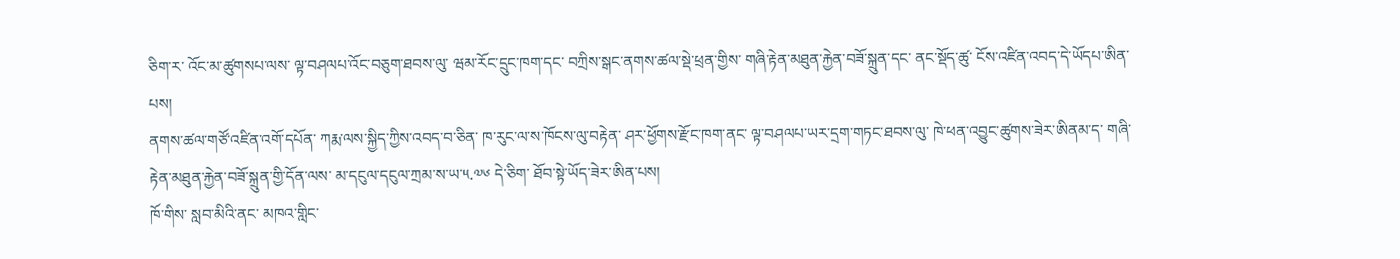ཅིག་ར་ འོང་མ་ཚུགསཔ་ལས་ ལྟ་བཤལཔ་འོང་བཅུག་ཐབས་ལུ་ ཝམ་རོང་དྲུང་ཁག་དང་ བཀྲིས་སྒང་ནགས་ཚལ་སྡེ་ཕྲན་གྱིས་ གཞི་རྟེན་མཐུན་རྐྱེན་བཟོ་སྐྲུན་དང་ ནང་སྡོད་ཚུ་ ངོས་འཛིན་འབད་དེ་ཡོདཔ་ཨིན་པས།
ནགས་ཚལ་གཙོ་འཛིན་འགོ་དཔོན་ ཀརྨ་ལས་སྐྱིད་ཀྱིས་འབད་བ་ཅིན་ ཁ་རུང་ལ་ས་ཁོངས་ལུ་བརྟེན་ ཤར་ཕྱོགས་རྫོང་ཁག་ནང་ ལྟ་བཤལཔ་ཡར་དྲག་གཏང་ཐབས་ལུ་ ཁེ་ཕན་འབྱུང་ཚུགས་ཟེར་ཨིནམ་ད་ གཞི་རྟེན་མཐུན་རྐྱེན་བཟོ་སྐྲུན་གྱི་དོན་ལས་ མ་དངུལ་དངུལ་ཀྲམ་ས་ཡ་༥.༧༦ དེ་ཅིག་ ཐོབ་སྟེ་ཡོད་ཟེར་ཨིན་པས།
ཁོ་གིས་ སླབ་མིའི་ནང་ མཁའ་གླིང་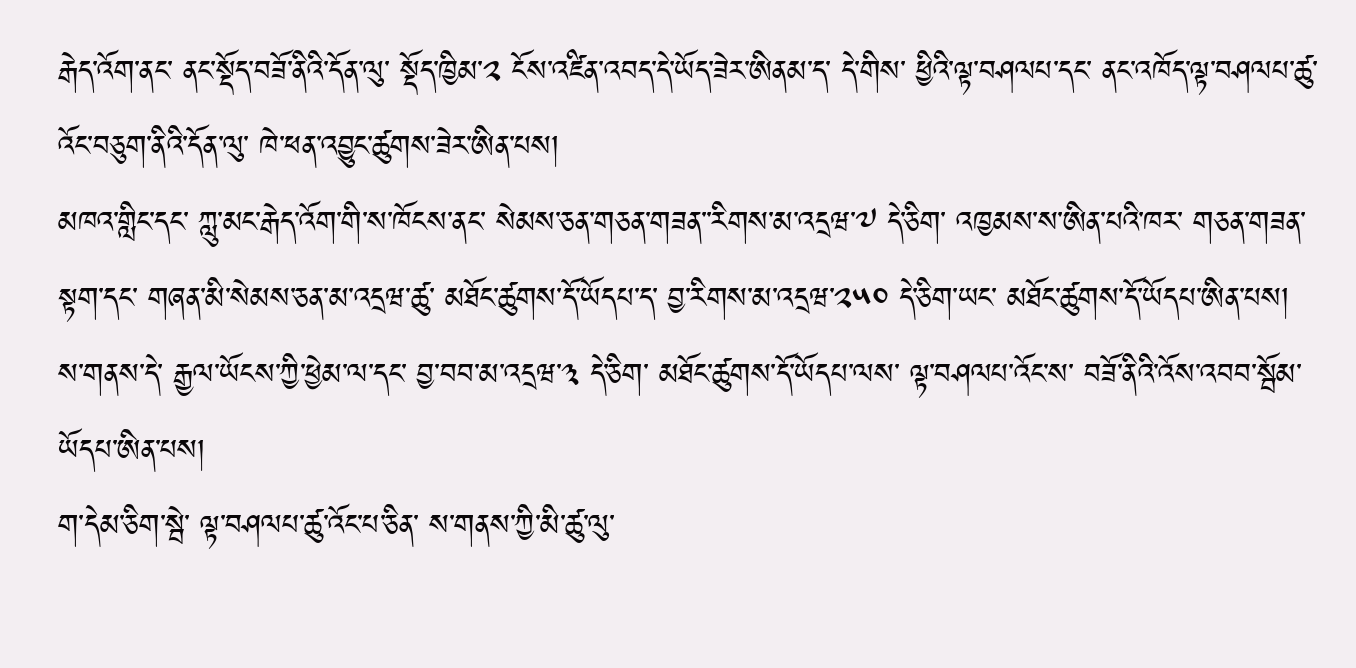རྒེད་འོག་ནང་ ནང་སྡོད་བཟོ་ནིའི་དོན་ལུ་ སྡོད་ཁྱིམ་༢ ངོས་འཛིན་འབད་དེ་ཡོད་ཟེར་ཨིནམ་ད་ དེ་གིས་ ཕྱིའི་ལྟ་བཤལཔ་དང་ ནང་འཁོད་ལྟ་བཤལཔ་ཚུ་ འོང་བཅུག་ནིའི་དོན་ལུ་ ཁེ་ཕན་འབྱུང་ཚུགས་ཟེར་ཨིན་པས།
མཁའ་གླིང་དང་ ཀླུ་མང་རྒེད་འོག་གི་ས་ཁོངས་ནང་ སེམས་ཅན་གཅན་གཟན་་རིགས་མ་འདྲཝ་༧ དེ་ཅིག་ འཁྱམས་ས་ཨིན་པའི་ཁར་ གཅན་གཟན་སྟག་དང་ གཞན་མི་སེམས་ཅན་མ་འདྲཝ་ཚུ་ མཐོང་ཚུགས་དོ་ཡོདཔ་ད་ བྱ་རིགས་མ་འདྲཝ་༢༥༠ དེ་ཅིག་ཡང་ མཐོང་ཚུགས་དོ་ཡོདཔ་ཨིན་པས།
ས་གནས་དེ་ རྒྱལ་ཡོངས་ཀྱི་ཕྱེམ་ལ་དང་ བྱ་བབ་མ་འདྲཝ་༣ དེ་ཅིག་ མཐོང་ཚུགས་དོ་ཡོདཔ་ལས་ ལྟ་བཤལཔ་འོང་ས་ བཟོ་ནིའི་འོས་འབབ་སྦོམ་ཡོདཔ་ཨིན་པས།
ག་དེམ་ཅིག་སྦེ་ ལྟ་བཤལཔ་ཚུ་འོང་པ་ཅིན་ ས་གནས་ཀྱི་མི་ཚུ་ལུ་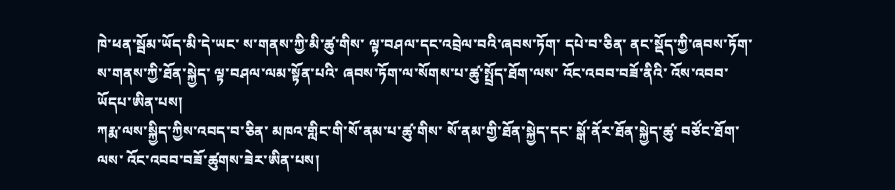ཁེ་ཕན་སྦོམ་ཡོད་མི་དེ་ཡང་ ས་གནས་ཀྱི་མི་ཚུ་གིས་ ལྟ་བཤལ་དང་འབྲེལ་བའི་ཞབས་ཏོག་ དཔེ་བ་ཅིན་ ནང་སྡོད་ཀྱི་ཞབས་ཏོག་ ས་གནས་ཀྱི་ཐོན་སྐྱེད་ ལྟ་བཤལ་ལམ་སྟོན་པའི་ ཞབས་ཏོག་ལ་སོགས་པ་ཚུ་སྤྲོད་ཐོག་ལས་ འོང་འབབ་བཟོ་ནིའི་ འོས་འབབ་ཡོདཔ་ཨིན་པས།
ཀརྨ་ལས་སྐྱིད་ཀྱིས་འབད་བ་ཅིན་ མཁའ་གླིང་གི་སོ་ནམ་པ་ཚུ་གིས་ སོ་ནམ་གྱི་ཐོན་སྐྱེད་དང་ སྒོ་ནོར་ཐོན་སྐྱེད་ཚུ་ བཙོང་ཐོག་ལས་ འོང་འབབ་བཟོ་ཚུགས་ཟེར་ཨིན་པས།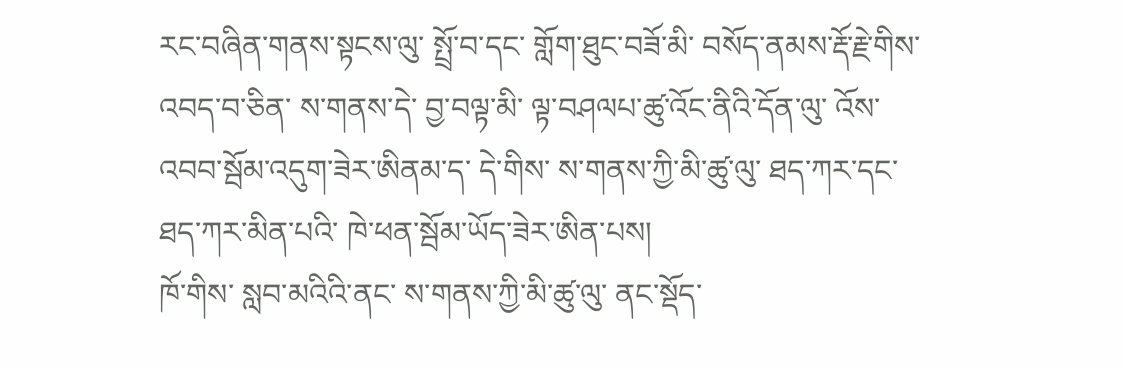རང་བཞིན་གནས་སྟངས་ལུ་ སྤྲོ་བ་དང་ གློག་ཐུང་བཟོ་མི་ བསོད་ནམས་རྡོ་རྗེ་གིས་འབད་བ་ཅིན་ ས་གནས་དེ་ བྱ་བལྟ་མི་ ལྟ་བཤལཔ་ཚུ་འོང་ནིའི་དོན་ལུ་ འོས་འབབ་སྦོམ་འདུག་ཟེར་ཨིནམ་ད་ དེ་གིས་ ས་གནས་ཀྱི་མི་ཚུ་ལུ་ ཐད་ཀར་དང་ ཐད་ཀར་མིན་པའི་ ཁེ་ཕན་སྦོམ་ཡོད་ཟེར་ཨིན་པས།
ཁོ་གིས་ སླབ་མའིའི་ནང་ ས་གནས་ཀྱི་མི་ཚུ་ལུ་ ནང་སྡོད་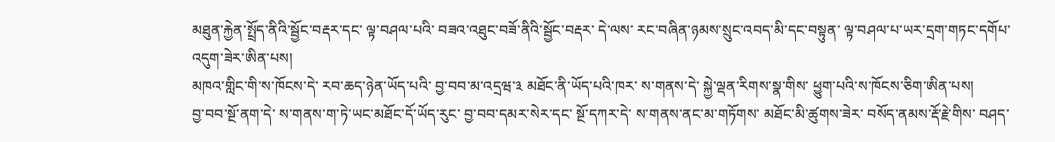མཐུན་རྐྱེན་སྤྲོད་ནིའི་སྦྱོང་བརྡར་དང་ ལྟ་བཤལ་པའི་ བཟའ་འཐུང་བཟོ་ནིའི་སྦྱོང་བརྡར་ དེ་ལས་ རང་བཞིན་ཉམས་སྲུང་འབད་མི་དང་བསྟུན་ ལྟ་བཤལ་པ་ཡར་དྲག་གཏང་དགོཔ་འདུག་ཟེར་ཨིན་པས།
མཁའ་གླིང་གི་ས་ཁོངས་དེ་ རབ་ཆད་ཉེན་ཡོད་པའི་ བྱ་བབ་མ་འདྲཝ་༣ མཐོང་ནི་ཡོད་པའི་ཁར་ ས་གནས་དེ་ སྐྱེ་ལྡན་རིགས་སྣ་གིས་ ཕྱུག་པའི་ས་ཁོངས་ཅིག་ཨིན་པས།
བྱ་བབ་སྔོ་ནག་དེ་ ས་གནས་ག་ཏེ་ཡང་མཐོང་དོ་ཡོད་རུང་ བྱ་བབ་དམར་སེར་དང་ སྔོ་དཀར་དེ་ ས་གནས་ནང་མ་གཏོགས་ མཐོང་མི་ཚུགས་ཟེར་ བསོད་ནམས་རྡོ་རྗེ་གིས་ བཤད་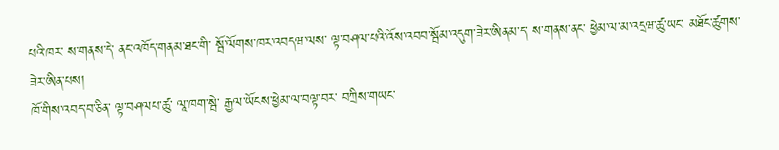པའི་ཁར་ ས་གནས་དེ་ ནང་འཁོད་གནམ་ཐང་གི་ སྦོ་ལོགས་ཁར་འབདཝ་ལས་ ལྟ་བཤལ་པའི་འོས་འབབ་སྦོམ་འདུག་ཟེར་ཨིནམ་ད་ ས་གནས་ནང་ ཕྱེམ་ལ་མ་འདྲཝ་ཚུ་ཡང་ མཐོང་ཚུགས་ཟེར་ཨིན་པས།
ཁོ་གིས་འབད་བ་ཅིན་ ལྟ་བཤལཔ་ཚུ་ ལཱ་ཁག་སྦེ་ རྒྱལ་ཡོངས་ཕྱེམ་ལ་བལྟ་བར་ བཀྲིས་གཡང་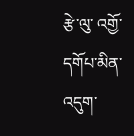རྩེ་ལུ་ འགྱོ་དགོཔ་མིན་འདུག་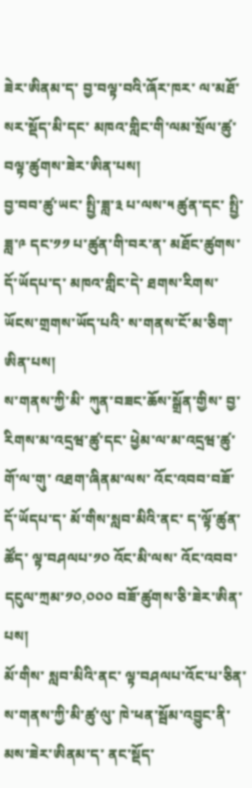ཟེར་ཨིནམ་ད་ བྱ་བལྟ་བའི་ཞོར་ཁར་ ལ་མཐོ་སར་སྡོད་མི་དང་ མཁའ་གླིང་གི་ལམ་སྲོལ་ཚུ་ བལྟ་ཚུགས་ཟེར་ཨིན་པས།
བྱ་བབ་ཚུ་ཡང་ སྤྱི་ཟླ་༣ པ་ལས་༥ ཚུན་དང་ སྤྱི་ཟླ་༩ དང་༡༡ པ་ཚུན་གི་བར་ན་ མཐོང་ཚུགས་དོ་ཡོདཔ་ད་ མཁའ་གླིང་དེ་ ཐགས་རིགས་ཡོངས་གྲགས་ཡོད་པའི་ ས་གནས་ངོ་མ་ཅིག་ཨིན་པས།
ས་གནས་ཀྱི་མི་ ཀུན་བཟང་ཆོས་སྒྲོན་གྱིས་ བྱ་རིགས་མ་འདྲཝ་ཚུ་དང་ ཕྱེམ་ལ་མ་འདྲཝ་ཚུ་ གོ་ལ་གུ་ འཐག་ཞིནམ་ལས་ འོང་འབབ་བཟོ་དོ་ཡོདཔ་ད་ མོ་གིས་སླབ་མིའི་ནང་ ད་ལྟོ་ཚུན་ཚོད་ ལྟ་བཤལཔ་༡༠ འོང་མི་ལས་ འོང་འབབ་དངུལ་ཀྲམ་༡༠,༠༠༠ བཟོ་ཚུགས་ཅི་ཟེར་ཨིན་པས།
མོ་གིས་ སླབ་མིའི་ནང་ ལྟ་བཤལཔ་འོང་པ་ཅིན་ ས་གནས་ཀྱི་མི་ཚུ་ལུ་ ཁེ་ཕན་སྦོམ་འབྱུང་ནི་མས་ཟེར་ཨིནམ་ད་ ནང་སྡོད་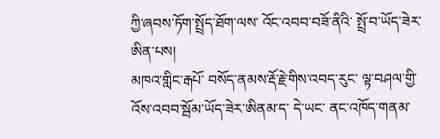ཀྱི་ཞབས་ཏོག་སྤྲོད་ཐོག་ལས་ འོང་འབབ་བཟོ་ནིའི་ སྤྲོ་བ་ཡོད་ཟེར་ཨིན་པས།
མཁའ་གླིང་རྒཔོ་ བསོད་ནམས་རྡོ་རྗེ་གིས་འབད་རུང་ ལྟ་བཤལ་གྱི་འོས་འབབ་སྦོམ་ཡོད་ཟེར་ཨིནམ་ད་ དེ་ཡང་ ནང་འཁོད་གནམ་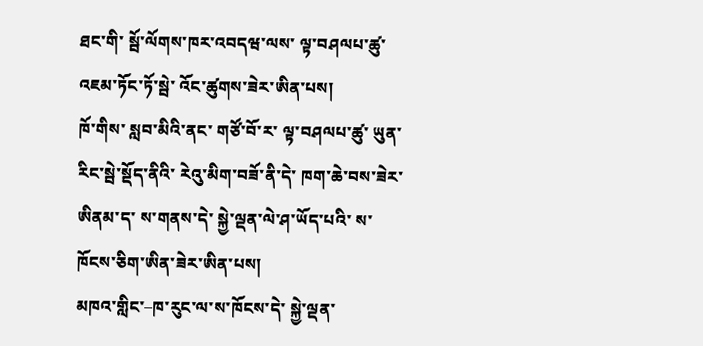ཐང་གི་ སྦོ་ལོགས་ཁར་འབདཝ་ལས་ ལྟ་བཤལཔ་ཚུ་ འཇམ་ཏོང་ཏོ་སྦེ་ འོང་ཚུགས་ཟེར་ཨིན་པས།
ཁོ་གིས་ སླབ་མིའི་ནང་ གཙོ་བོ་ར་ ལྟ་བཤལཔ་ཚུ་ ཡུན་རིང་སྦེ་སྡོད་ནིའི་ རེའུ་མིག་བཟོ་ནི་དེ་ ཁག་ཆེ་བས་ཟེར་ཨིནམ་ད་ ས་གནས་དེ་ སྐྱེ་ལྡན་ལེ་ཤ་ཡོད་པའི་ ས་ཁོངས་ཅིག་ཨིན་ཟེར་ཨིན་པས།
མཁའ་གླིང་–ཁ་རུང་ལ་ས་ཁོངས་དེ་ སྐྱེ་ལྡན་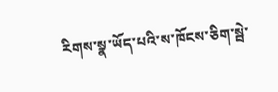རིགས་སྣ་ཡོད་པའི་ས་ཁོངས་ཅིག་སྦེ་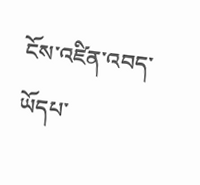ངོས་འཛིན་འབད་ཡོདཔ་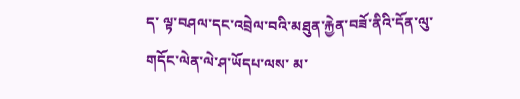ད་ ལྟ་བཤལ་དང་འབྲེལ་བའི་མཐུན་རྐྱེན་བཟོ་ནིའི་དོན་ལུ་ གདོང་ལེན་ལེ་ཤ་ཡོདཔ་ལས་ མ་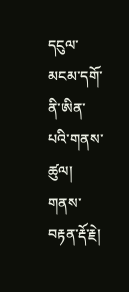དངུལ་མངམ་དགོ་ནི་ཨིན་པའི་གནས་ཚུལ།
གནས་བརྟན་རྡོ་རྗེ།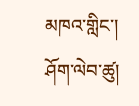མཁའ་གླིང་།
ཤོག་ལེབ་ཚུ།